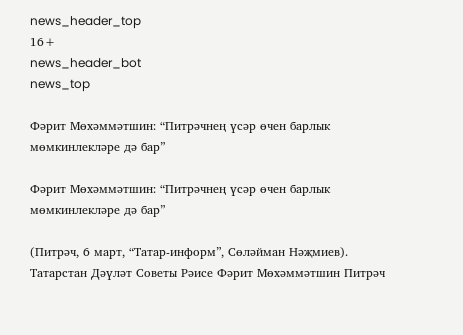news_header_top
16+
news_header_bot
news_top

Фәрит Мөхәммәтшин: “Питрәчнең үсәр өчен барлык мөмкинлекләре дә бар”

Фәрит Мөхәммәтшин: “Питрәчнең үсәр өчен барлык мөмкинлекләре дә бар”

(Питрәч, 6 март, “Татар-информ”, Сөләйман Нәҗмиев). Татарстан Дәүләт Советы Рәисе Фәрит Мөхәммәтшин Питрәч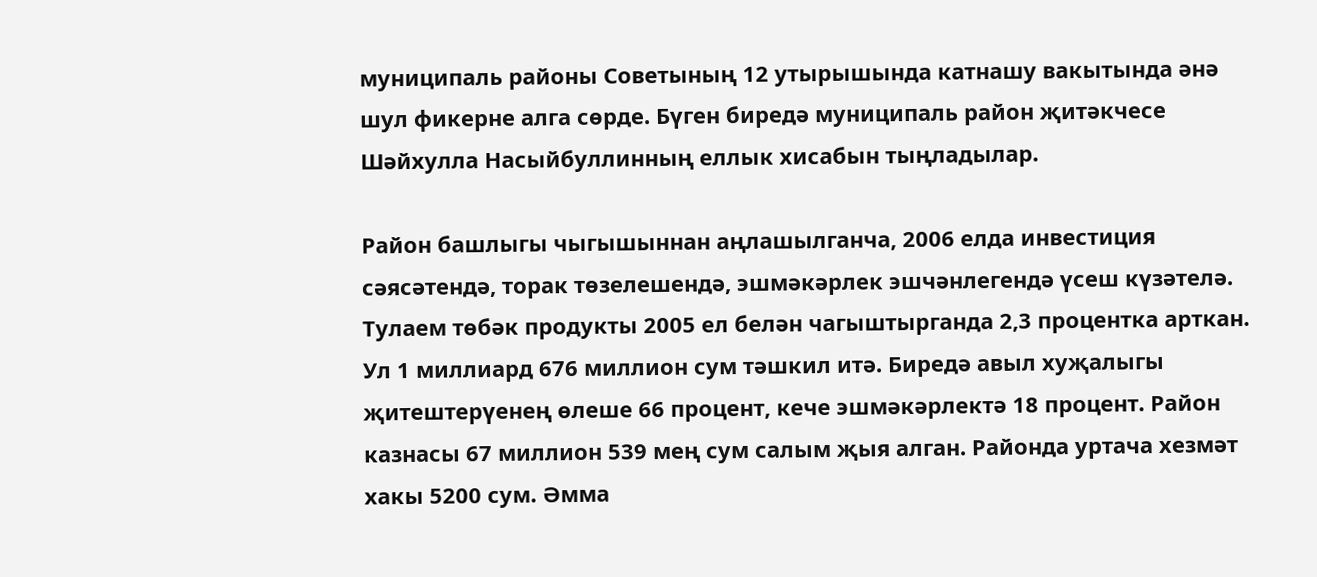муниципаль районы Советының 12 утырышында катнашу вакытында әнә шул фикерне алга сөрде. Бүген биредә муниципаль район җитәкчесе Шәйхулла Насыйбуллинның еллык хисабын тыңладылар.

Район башлыгы чыгышыннан аңлашылганча, 2006 елда инвестиция сәясәтендә, торак төзелешендә, эшмәкәрлек эшчәнлегендә үсеш күзәтелә. Тулаем төбәк продукты 2005 ел белән чагыштырганда 2,3 процентка арткан. Ул 1 миллиард 676 миллион сум тәшкил итә. Биредә авыл хуҗалыгы җитештерүенең өлеше 66 процент, кече эшмәкәрлектә 18 процент. Район казнасы 67 миллион 539 мең сум салым җыя алган. Районда уртача хезмәт хакы 5200 сум. Әмма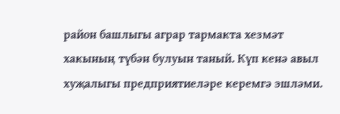район башлыгы аграр тармакта хезмәт хакының түбән булуын таный. Күп кенә авыл хуҗалыгы предприятиеләре керемгә эшләми.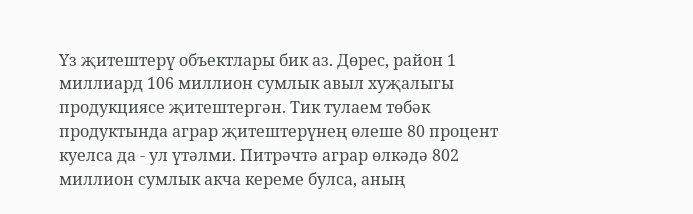Үз җитештерү объектлары бик аз. Дөрес, район 1 миллиард 106 миллион сумлык авыл хуҗалыгы продукциясе җитештергән. Тик тулаем төбәк продуктында аграр җитештерүнең өлеше 80 процент куелса да - ул үтәлми. Питрәчтә аграр өлкәдә 802 миллион сумлык акча кереме булса, аның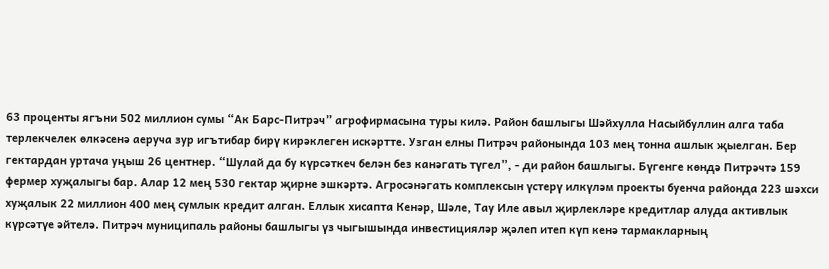63 проценты ягъни 502 миллион сумы “Ак Барс-Питрәч” агрофирмасына туры килә. Район башлыгы Шәйхулла Насыйбуллин алга таба терлекчелек өлкәсенә аеруча зур игътибар бирү кирәклеген искәртте. Узган елны Питрәч районында 103 мең тонна ашлык җыелган. Бер гектардан уртача уңыш 26 центнер. “Шулай да бу күрсәткеч белән без канәгать түгел”, - ди район башлыгы. Бүгенге көндә Питрәчтә 159 фермер хуҗалыгы бар. Алар 12 мең 530 гектар җирне эшкәртә. Агросәнәгать комплексын үстерү илкүләм проекты буенча районда 223 шәхси хуҗалык 22 миллион 400 мең сумлык кредит алган. Еллык хисапта Кенәр, Шәле, Тау Иле авыл җирлекләре кредитлар алуда активлык күрсәтүе әйтелә. Питрәч муниципаль районы башлыгы үз чыгышында инвестицияләр җәлеп итеп күп кенә тармакларның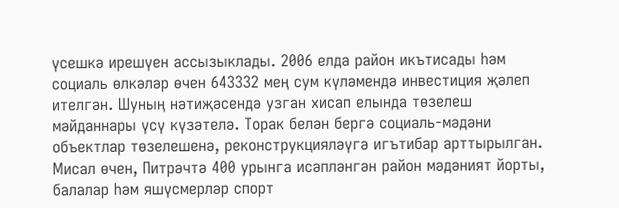үсешкә ирешүен ассызыклады. 2006 елда район икътисады һәм социаль өлкәләр өчен 643332 мең сум күләмендә инвестиция җәлеп ителгән. Шуның нәтиҗәсендә узган хисап елында төзелеш мәйданнары үсү күзәтелә. Торак белән бергә социаль-мәдәни объектлар төзелешенә, реконструкцияләүгә игътибар арттырылган. Мисал өчен, Питрәчтә 400 урынга исәпләнгән район мәдәният йорты, балалар һәм яшүсмерләр спорт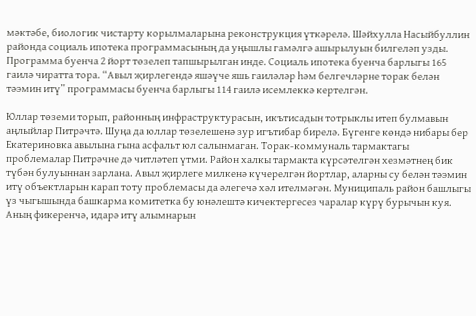мәктәбе, биологик чистарту корылмаларына реконструкция үткәрелә. Шәйхулла Насыйбуллин районда социаль ипотека программасының да уңышлы гамәлгә ашырылуын билгеләп узды. Программа буенча 2 йорт төзелеп тапшырылган инде. Социаль ипотека буенча барлыгы 165 гаилә чиратта тора. “Авыл җирлегендә яшәүче яшь гаиләләр һәм белгечләрне торак белән тәэмин итү” программасы буенча барлыгы 114 гаилә исемлеккә кертелгән.

Юллар төземи торып, районның инфраструктурасын, икътисадын тотрыклы итеп булмавын аңлыйлар Питрәчтә. Шуңа да юллар төзелешенә зур игътибар бирелә. Бүгенге көндә нибары бер Екатериновка авылына гына асфальт юл салынмаган. Торак-коммуналь тармактагы проблемалар Питрәчне дә читләтеп үтми. Район халкы тармакта күрсәтелгән хезмәтнең бик түбән булуыннан зарлана. Авыл җирлеге милкенә күчерелгән йортлар, аларны су белән тәэмин итү объектларын карап тоту проблемасы да әлегечә хәл ителмәгән. Муниципаль район башлыгы үз чыгышында башкарма комитетка бу юнәлештә кичектергесез чаралар күрү бурычын куя. Аның фикеренчә, идарә итү алымнарын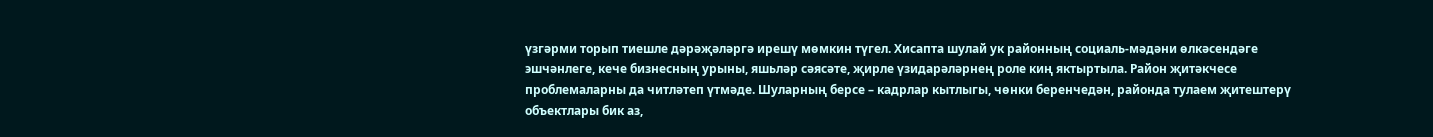үзгәрми торып тиешле дәрәҗәләргә ирешү мөмкин түгел. Хисапта шулай ук районның социаль-мәдәни өлкәсендәге эшчәнлеге, кече бизнесның урыны, яшьләр сәясәте, җирле үзидарәләрнең роле киң яктыртыла. Район җитәкчесе проблемаларны да читләтеп үтмәде. Шуларның берсе – кадрлар кытлыгы, чөнки беренчедән, районда тулаем җитештерү объектлары бик аз,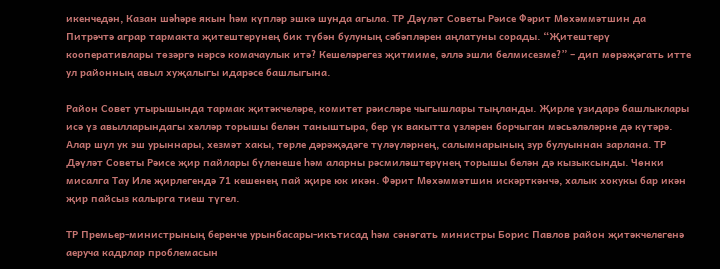икенчедән, Казан шәһәре якын һәм күпләр эшкә шунда агыла. ТР Дәүләт Советы Рәисе Фәрит Мөхәммәтшин да Питрәчтә аграр тармакта җитештерүнең бик түбән булуның сәбәпләрен аңлатуны сорады. “Җитештерү кооперативлары төзәргә нәрсә комачаулык итә? Кешеләрегез җитмиме, әллә эшли белмисезме?” – дип мөрәҗәгать итте ул районның авыл хуҗалыгы идарәсе башлыгына.

Район Совет утырышында тармак җитәкчеләре, комитет рәисләре чыгышлары тыңланды. Җирле үзидарә башлыклары исә үз авылларындагы хәлләр торышы белән таныштыра, бер үк вакытта үзләрен борчыган мәсьәләләрне дә күтәрә. Алар шул ук эш урыннары, хезмәт хакы, төрле дәрәҗәдәге түләүләрнең, салымнарының зур булуыннан зарлана. ТР Дәүләт Советы Рәисе җир пайлары бүленеше һәм аларны рәсмиләштерүнең торышы белән дә кызыксынды. Чөнки мисалга Тау Иле җирлегендә 71 кешенең пай җире юк икән. Фәрит Мөхәммәтшин искәрткәнчә, халык хокукы бар икән җир пайсыз калырга тиеш түгел.

ТР Премьер-министрының беренче урынбасары-икътисад һәм сәнәгать министры Борис Павлов район җитәкчелегенә аеруча кадрлар проблемасын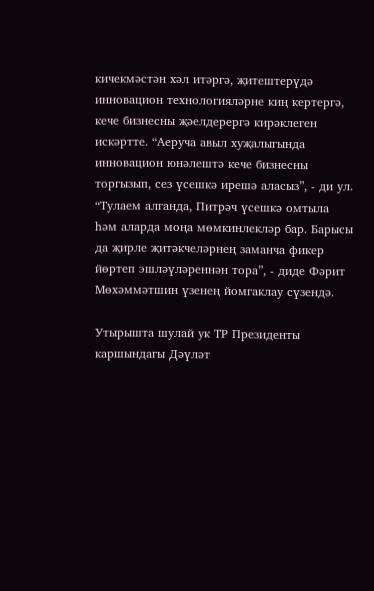кичекмәстән хәл итәргә, җитештерүдә инновацион технологияләрне киң кертергә, кече бизнесны җәелдерергә кирәклеген искәртте. “Аеруча авыл хуҗалыгында инновацион юнәлештә кече бизнесны торгызып, сез үсешкә ирешә аласыз”, - ди ул. “Тулаем алганда, Питрәч үсешкә омтыла һәм аларда моңа мөмкинлекләр бар. Барысы да җирле җитәкчеләрнең заманча фикер йөртеп эшләүләреннән тора”, - диде Фәрит Мөхәммәтшин үзенең йомгаклау сүзендә.

Утырышта шулай ук ТР Президенты каршындагы Дәүләт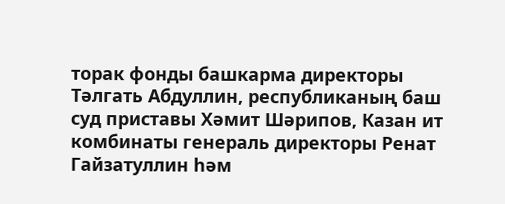торак фонды башкарма директоры Тәлгать Абдуллин, республиканың баш суд приставы Хәмит Шәрипов, Казан ит комбинаты генераль директоры Ренат Гайзатуллин һәм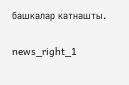башкалар катнашты.

news_right_1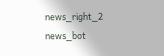news_right_2
news_bot